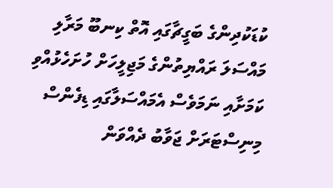ކުޑަކުދިންގެ ބަގީޗާގައި އޮތް ކިނބޫ މަރާލި މައްސަލަ ރައްޔިތުންގެ މަޖިލީހަށް ހުށަހެޅުއްވި ކަމަށާއި ނަމަވެސް އެމައްސަލާގައި ޑިފެންސް މިނިސްޓަރަށް ޖަވާބު ދެއްވަން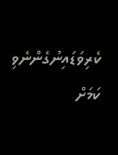ކެރިވަޑައިނުގެންނެވި ކަމަށް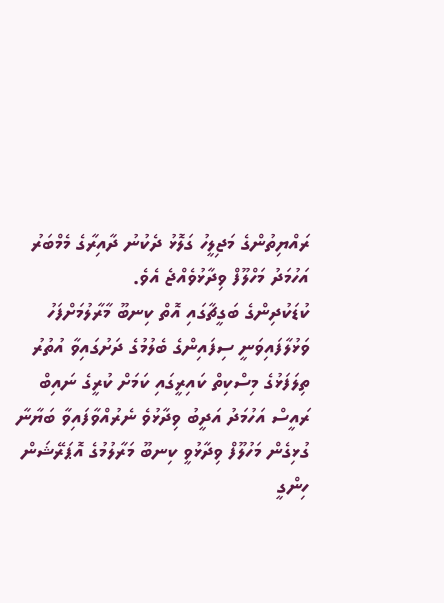ރައްޔިތުންގެ މަޖިލީހު ގަލޮޅު ދެކުނު ދާއިރާގެ މެމްބަރު އަހުމަދު މަހްލޫފް ވިދާޅުވެއްޖެ އެވެ.
ކުޑަކުދިންގެ ބަގީޗާގައި އޮތް ކިނބޫ މާރާލުމަށްފަހު ވަޅުލާފައިވަނީ ސިފައިންގެ ބެލުމުގެ ދަށުގައިވާ އުތުރު ތިލަފަޅުގެ މިސްކިތް ކައިރީގައި ކަމަށް ކުރީގެ ނައިބް ރައީސް އަހުމަދު އަދީބު ވިދާޅުވެ ނެރުއްވާފައިވާ ބަޔާނާ ގުޅިގެން މަހުލޫފް ވިދާޅުވީ ކިނބޫ މަރާލުމުގެ އޮޕަރޭޝަން ހިންގީ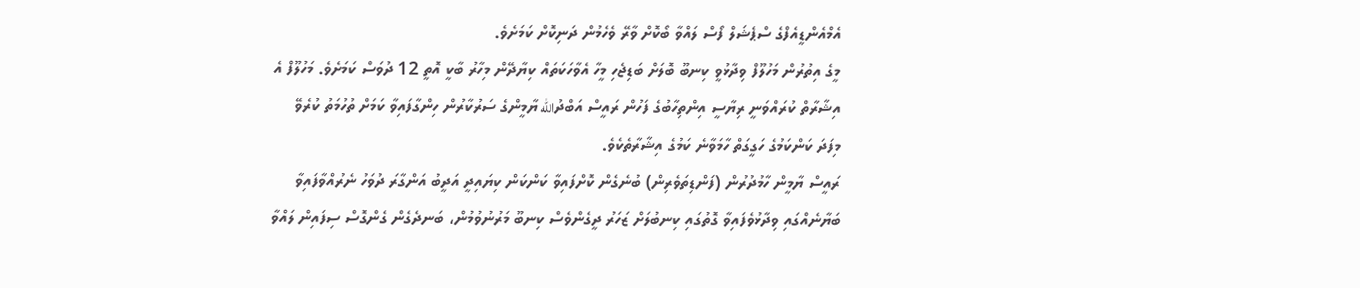އެމްއެންޑީއެފްގެ ސްޕެޝަލް ފޯސް ލައްވާ ބޯކޮށް ވާރޭ ވެހެމުން ދަނިކޮށް ކަމަށެވެ.
މީގެ އިތުރުން މަހުލޫފް ވިދާޅުވީ ކިނބޫ ބޮލަށް ބަޑިޖެހި މީހާ އެވާހަކަތައް ކިޔާދޭން މިހާރު ބާކީ އޮތީ 12 ދުވަސް ކަމަށެވެ. މަހުލޫފް އެ އިޝާރާތް ކުރައްވަނީ ރިޔާސީ އިންތިހާބުގެ ފަހުން ރައީސް އަބްދުالله ޔާމީންގެ ސަރުކާރުން ހިންގާފައިވާ ކަމަށް ތުހުމަތު ކުރެވޭ މިފަދަ ކަންކަމުގެ ހަގީގަތް ހާމަވާނެ ކަމުގެ އިޝާރާތެކެވެ.
ރައީސް ޔާމީން ހާމުދުރުން (ފަންޑިތަވެރިން) ބުނެގެން ކޮށްފައިވާ ކަންކަން ކިޔައިދީ އަދީބު އަންގާރަ ދުވަހު ނެރުއްވާފައިވާ ބަޔާނެއްގައި ވިދާޅުވެފައިވާ ގޮތުގައި ކިނބުލަށް ޒަހަރު ދީގެންވެސް ކިނބޫ މަރުނުވުމުން، ބަނދެގެން ގެންގޮސް ސިފައިން ލައްވާ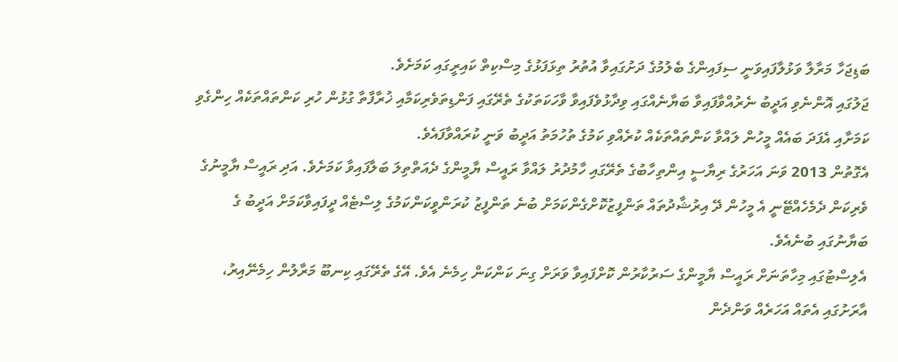ބަޑިޖަހާ މަރާލާ ވަޅުލާފައިވަނީ ސިފައިންގެ ބެލުމުގެ ދަށުގައިވާ އުތުރު ތިޅަފަޅުގެ މިސްކިތް ކައިރީގައި ކަމަށެވެ.
ޖަލުގައި އޮންނެވި އަދީބު ނެރުއްވާފައިވާ ބަޔާނެއްގައި ވިދާޅުވެފައިވާ ވާހަކަތަކުގެ ތެރޭގައި ފަންޑިތަވެރިކަމާއި ޚުރާފާތާ ގުޅުން ހުރި ކަންތައްތަކެއް ހިންގެވި ކަމަށާއި އެފަދަ ބައެއް މީހުން ލައްވާ ކަންތައްތަކެއް ކުރެއްވި ކަމުގެ ތުހުމަތު އަދީބު ވަނީ ކުރައްވާފައެވެ.
އެގޮތުން 2013 ވަނަ އަހަރުގެ ރިޔާސީ އިންތިހާބުގެ ތެރޭގައި ހާމުދުރު ލައްވާ ރައީސް ޔާމީންގެ ދެއަތްތިލަ ބަލާފައިވާ ކަމަށެވެ. އަދި ރައީސް ޔާމީނުގެ ވެރިކަން ދެމެހެއްޓޭނީ އެ މީހުން ދޭ އިރުޝާދުތައް ތަންފީޒުކޮށްގެންކަމަށް ބުނެ ތަންފީޒު ކުރަންވީކަންކަމުގެ ލިސްޓެއް ދީފައިވާކަމަށް އަދީބު ގެ ބަޔާނުގައި ބުނެއެވެ.
އެލިސްޓުގައި މިހާތަނަށް ރައީސް ޔާމީންގެ ސަރުކާރުން ކޮށްފައިވާ ވަރަށް ގިނަ ކަންކަން ހިމެނެ އެވެ. އޭގެ ތެރޭގައި ކިނބޫ މަރާލުން ހިމެނޭއިރު، އާރަށުގައި އެތައް އަހަރެއް ވަންދެން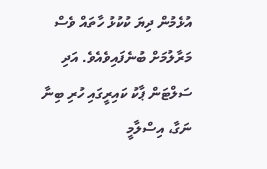އުޅެމުން ދިޔަ ކުކުޅު ހާތައް ވެސް މަރާލުމަށް ބުނެފައިވެއެވެ. އަދި ސަލްޓަން ޕާކު ކައިރީގައި ހުރި ބިނާ ނަގާ، އިސްލާމީ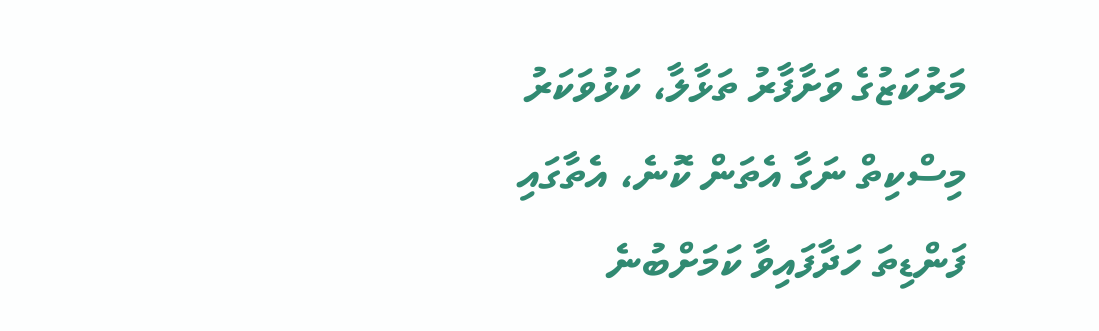މަރުކަޒުގެ ވަށާފާރު ތަޅާލާ، ކަޅުވަކަރު މިސްކިތް ނަގާ އެތަން ކޮނެ، އެތާގައި ފަންޑިތަ ހަދާފައިވާ ކަމަށްބުނެ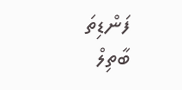ފަންޑިތަ ބާތިލް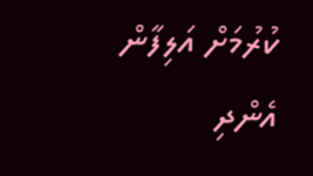ކުރުމަށް އަލިފާން އެންދި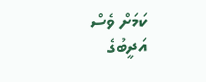ކަމަށް ވެސް އަދީބުގެ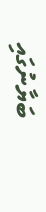ބަޔާނުގައި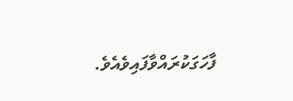ފާހަގަކުރައްވާފައިވެއެވެ.